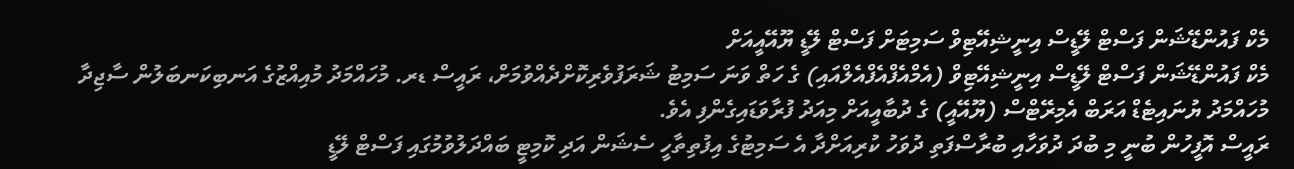މެކް ފައުންޑޭޝަން ފަސްޓް ލޭޑީސް އިނީޝިއޭޓިވް ސަމިޓަށް ފަސްޓް ލޭޑީ ޔޫއޭއީއަށް
މެކް ފައުންޑޭޝަން ފަސްޓް ލޭޑީސް އިނީޝިއޭޓިވް (އެމްއެފްއެފްއެލްއައި) ގެ ހަތް ވަނަ ސަމިޓު ޝަރަފުވެރިކޮށްދެއްވުމަށް، ރައީސް ޑރ. މުހައްމަދު މުއިއްޒުގެ އަނބިކަނބަލުން ސާޖިދާ މުހައްމަދު ޔުނައިޓެޑް އަރަބް އެމިރޭޓްސް (ޔޫއޭއީ) ގެ ދުބާއީއަށް މިއަދު ފުރާވަޑައިގެންފި އެވެ.
ރައީސް އޮފީހުން ބުނީ މި ބުދަ ދުވަހާއި ބުރާސްފަތި ދުވަހު ކުރިއަށްދާ އެ ސަމިޓުގެ އިފުތިތާހީ ސެޝަން އަދި ކޮމިޓީ ބައްދަލުވުމުގައި ފަސްޓް ލޭޑީ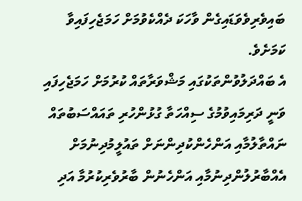ބައިވެރިވެވަޑައިގެން ވާހަކަ ދެއްކެވުމަށް ހަމަޖެހިފައިވާ ކަމަށެވެ.
އެ ބައްދަލުވުންތަކުގައި މަޝްވަރާތައް ކުރުމަށް ހަމަޖެހިފައި ވަނީ ދަރިމައިވުމުގެ ސިއްހަތާ ގުޅުންހުރި ތައައްސަބުތައް ނައްތާލުމާއި އަންހެންކުދިންނަށް ތައުލީމުދިނުމަށް އެއްބާރުލުންދިނުމާއި އަންހެނުން ބާރުވެރިކުރުމާ އަދި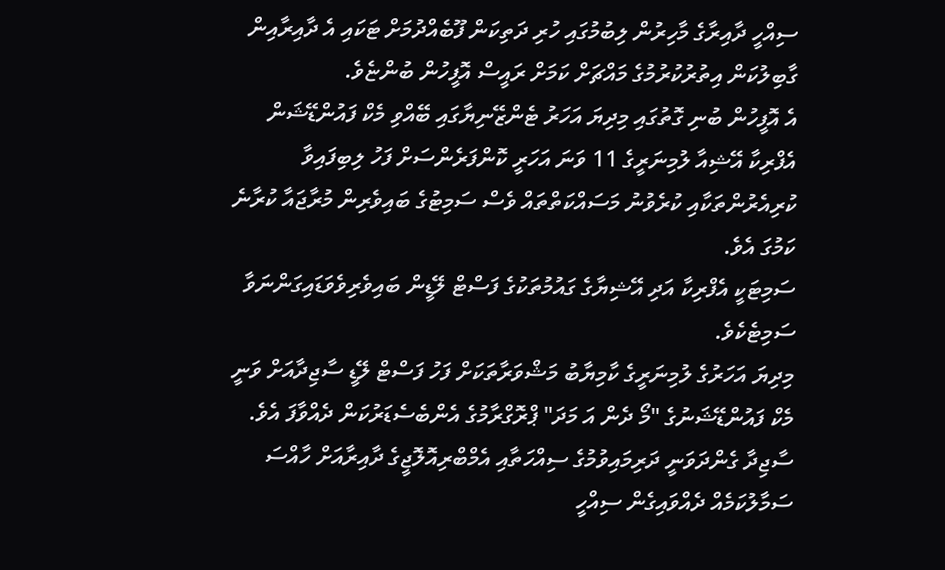ސިއްހީ ދާއިރާގެ މާހިރުން ލިބުމުގައި ހުރި ދަތިކަން ފޫބެއްދުމަށް ޓަކައި އެ ދާއިރާއިން ގާބިލުކަން އިތުރުކުރުމުގެ މައްޗަށް ކަމަށް ރައީސް އޮފީހުން ބުންޏެވެ.
އެ އޮފީހުން ބުނި ގޮތުގައި މިދިޔަ އަހަރު ޓެންޒޭނިޔާގައި ބޭއްވި މެކް ފައުންޑޭޝަން އެފްރިކާ އޭޝިއާ ލުމިނަރީގެ 11 ވަނަ އަހަރީ ކޮންފަރެންސަށް ފަހު ލިބިފައިވާ ކުރިއެރުންތަކާއި ކުރެވުނު މަސައްކަތްތައް ވެސް ސަމިޓުގެ ބައިވެރިން މުރާޖައާ ކުރާނެ ކަމުގަ އެވެ.
ސަމިޓަކީ އެފްރިކާ އަދި އޭޝިޔާގެ ގައުމުތަކުގެ ފަސްޓް ލޭޑީން ބައިވެރިވެވަޑައިގަންނަވާ ސަމިޓެކެވެ.
މިދިޔަ އަހަރުގެ ލުމިނަރީގެ ކާމިޔާބު މަޝްވަރާތަކަށް ފަހު ފަސްޓް ލޭޑީ ސާޖިދާއަށް ވަނީ މެކް ފައުންޑޭޝަނުގެ "މޯ ދެން އަ މަދަ" ޕްރޮގްރާމުގެ އެންބެސެޑަރުކަން ދެއްވާފަ އެވެ.
ސާޖިދާ ގެންދަވަނީ ދަރިމައިވުމުގެ ސިއްހަތާއި އެމްބްރިއޮލޮޖީގެ ދާއިރާއަށް ހާއްސަ ސަމާލުކަމެއް ދެއްވައިގެން ސިއްހީ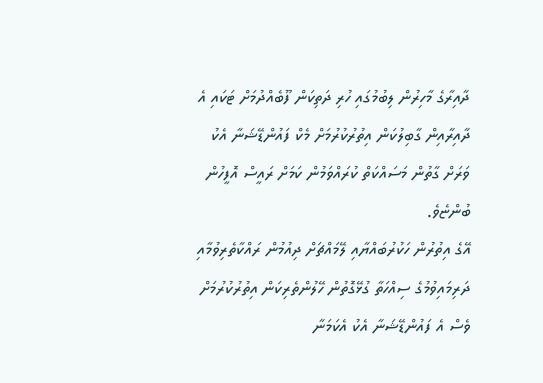ދާއިރާގެ މާހިރުން ލިބުމުގައި ހުރި ދަތިކަން ފޫބެއްދުމަށް ޓަކައި އެ ދާއިރާއިން ގާބިލުކަން އިތުރުކުރުމަށް މެކް ފައުންޑޭޝަނާ އެކު ވަރަށް ގާތުން މަސައްކަތް ކުރައްވަމުން ކަމަށް ރައީސް އޮފީހުން ބުންޏެވެ.
އޭގެ އިތުރުން ހަކުރުބައްޔާއި ލޭމައްޗަށް ދިއުމުން ރައްކާތެރިވުމާއި ދަރިމައިވުމުގެ ސިއްހަތާ ގުޅޭގޮތުން ހޭލުންތެރިކަން އިތުރުކުރުމަށް ވެސް އެ ފައުންޑޭޝަނާ އެކު އެކަމަނާ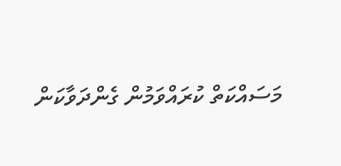މަސައްކަތް ކުރައްވަމުން ގެންދަވާކަން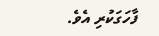ފާހަގަކުރި އެވެ.